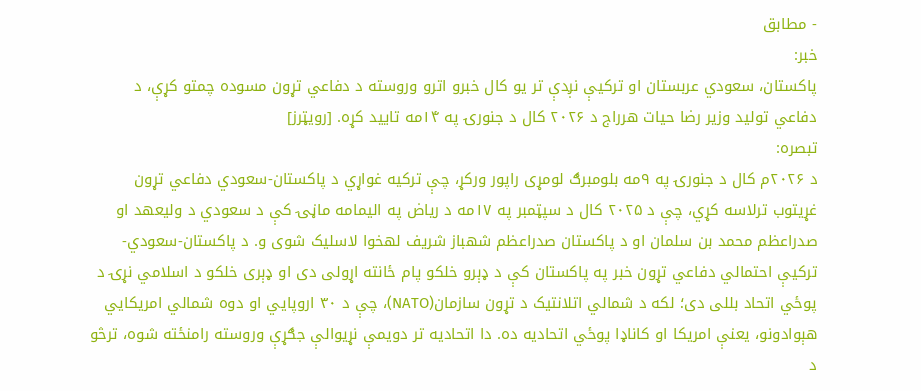- مطابق
خبر:
پاکستان، سعودي عربستان او ترکيې نږدې تر یو کال خبرو اترو وروسته د دفاعي تړون مسوده چمتو کړې، د دفاعي تولید وزیر رضا حیات هرراج د ۲۰۲۶ کال د جنورۍ په ۱۴مه تایید کړه. [رویټرز]
تبصره:
د ۲۰۲۶م کال د جنورۍ په ۹مه بلومبرګ لومړی راپور ورکړ، چې ترکيه غواړي د پاکستان-سعودي دفاعي تړون غړیتوب ترلاسه کړي، چې د ۲۰۲۵ کال د سپټمبر په ۱۷مه د ریاض په الیمامه ماڼۍ کې د سعودي د ولیعهد او صدراعظم محمد بن سلمان او د پاکستان صدراعظم شهباز شریف لهخوا لاسلیک شوی و. د پاکستان-سعودي-ترکيې احتمالي دفاعي تړون خبر په پاکستان کې د ډېرو خلکو پام ځانته اړولی دی او ډېری خلکو د اسلامي نړۍ د پوځي اتحاد بللی دی؛ لکه د شمالي اتلانتیک د تړون سازمان(NATO)، چې د ۳۰ اروپایي او دوه شمالي امریکایي هېوادونو، یعنې امریکا او کاناډا پوځي اتحادیه ده. دا اتحادیه تر دویمې نړیوالې جګړې وروسته رامنځته شوه، ترڅو د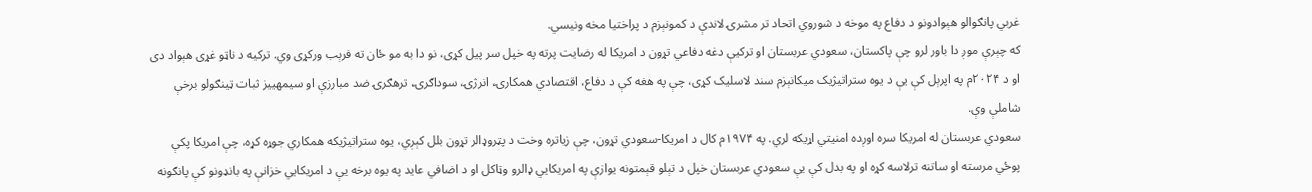غربي پانګوالو هېوادونو د دفاع په موخه د شوروي اتحاد تر مشرۍ لاندې د کمونېزم د پراختیا مخه ونیسي.
که چېرې موږ دا باور لرو چې پاکستان، سعودي عربستان او ترکيې دغه دفاعي تړون د امریکا له رضایت پرته په خپل سر پیل کړی، نو دا به مو ځان ته فرېب ورکړی وي. ترکيه د ناټو غړی هېواد دی او د ۲۰۲۴م په اپرېل کې یې د یوه ستراتیژیک میکانېزم سند لاسلیک کړی، چې په هغه کې د دفاع، اقتصادي همکارۍ، انرژۍ، سوداګرۍ، ترهګرۍ ضد مبارزې او سیمهییز ثبات ټینګولو برخې شاملې وې.
سعودي عربستان له امریکا سره اوږده امنیتي اړیکه لري. په ۱۹۷۴م کال د امریکا-سعودي تړون، چې زیاتره وخت د پټروډالر تړون بلل کېږي، یوه ستراتیژیکه همکاري جوړه کړه، چې امریکا پکې پوځي مرسته او ساتنه ترلاسه کړه او په بدل کې یې سعودي عربستان خپل د تېلو قېمتونه یوازې په امریکایي ډالرو وټاکل او د اضافي عاید په یوه برخه یې د امریکایي خزانې په بانډونو کې پانګونه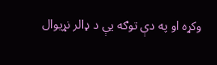وکړه او په دې توګه یې د ډالر نړیوال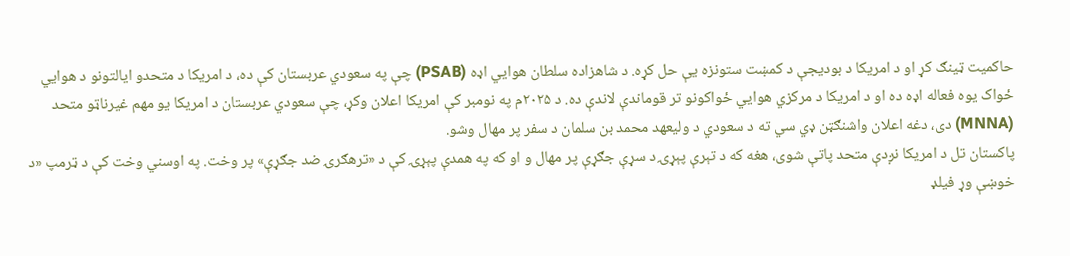حاکمیت ټینګ کړ او د امریکا د بودیجې د کمښت ستونزه یې حل کړه. د شاهزاده سلطان هوایي اډه (PSAB) چې په سعودي عربستان کې ده، د امریکا د متحدو ایالتونو د هوايي ځواک یوه فعاله اډه ده او د امریکا د مرکزي هوايي ځواکونو تر قوماندې لاندې ده. د ۲۰۲۵م په نومبر کې امریکا اعلان وکړ، چې سعودي عربستان د امریکا یو مهم غیرناټو متحد (MNNA) دی، دغه اعلان واشنګټن ډي سي ته د سعودي د ولیعهد محمد بن سلمان د سفر پر مهال وشو.
پاکستان تل د امریکا نږدې متحد پاتې شوی، هغه که د تېرې پېړۍ د سړې جګړې پر مهال و او که په همدې پېړۍ کې د «ترهګرۍ ضد جګړې» پر وخت. په اوسني وخت کې د ټرمپ «د خوښې وړ فیلډ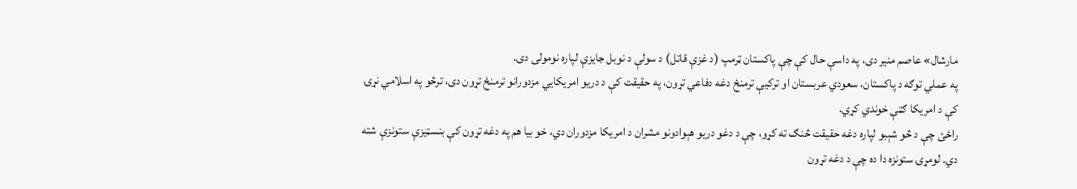مارشال» عاصم منیر دی، په داسې حال کې چې پاکستان ټرمپ (د غزې قاتل) د سولې د نوبل جایزې لپاره نومولی دی.
په عملي توګه د پاکستان، سعودي عربستان او ترکيې ترمنځ دغه دفاعي تړون، په حقیقت کې د دریو امریکایي مزدورانو ترمنځ تړون دی، ترڅو په اسلامي نړۍ کې د امریکا ګټې خوندي کړي.
راځئ چې د څو شېبو لپاره دغه حقیقت څنګ ته کړو، چې د دغو دریو هېوادونو مشران د امریکا مزدوران دي، خو بیا هم په دغه تړون کې بنسټیزې ستونزې شته دي. لومړۍ ستونزه دا ده چې د دغه تړون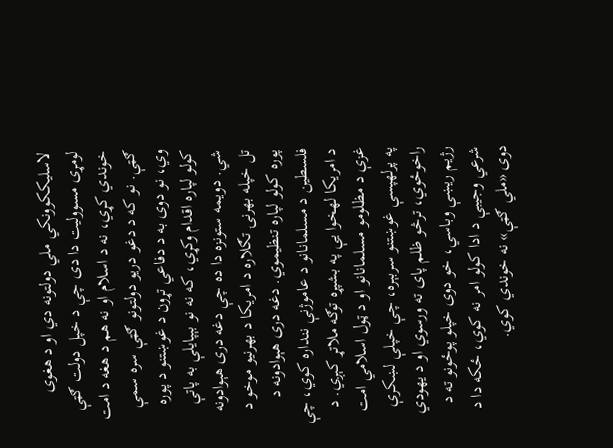لاسلیککوونکي ملي دولتونه دي او د هغوی لومړی مسوولیت دا دی چې د خپل دولت ګټې خوندي کړي، نه د اسلام او نه هم د هغه د امت ګټې. نو که د دغو دریو دولتونو ګټې سره سمې وي، نو دوی به د دفاعي تړون د غوښتنو د پوره کولو لپاره اقدام وکړي، که نه نو بېپایلې به پاتې شي. دویمه ستونزه دا ده چې دغه دری هېوادونه تل خپله بهرنۍ تګلاره د امریکا د بهرنیو موخو د پوره کولو لپاره تنظیموي. دغه دری هېوادونه د فلسطین د مسلمانانو د عاموژنې ننداره کوي، چې د امریکا لهخوا یې په بشپړه توګه ملاتړ کېږي. د غزې د مظلومو مسلمانانو او د ټول اسلامي امت په پرلهپسې غوښتنو سربېره، چې خپلې لښکرې راخوځوي، ترڅو ظلم پای ته ورسوي او د یهودي رژیم ریښې وباسي، خو دوی خپلو پوځونو ته د شرعي وجیبې د ادا کولو امر نه کوي، ځکه دا د دوی «ملي ګټې» نه خوندي کوي.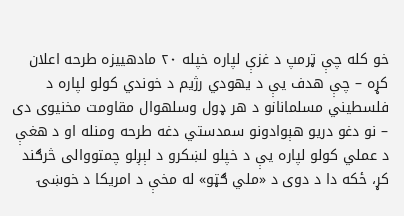خو کله چې ټرمپ د غزې لپاره خپله ۲۰ مادهییزه طرحه اعلان کړه – چې هدف یې د یهودي رژیم د خوندي کولو لپاره د فلسطیني مسلمانانو د هر ډول وسلهوال مقاومت مخنیوی دی – نو دغو دریو هېوادونو سمدستي دغه طرحه ومنله او د هغې د عملي کولو لپاره یې د خپلو لښکرو د لېږلو چمتووالی څرګند کړ، ځکه دا د دوی د «ملي ګټو» له مخې د امریکا د خوښۍ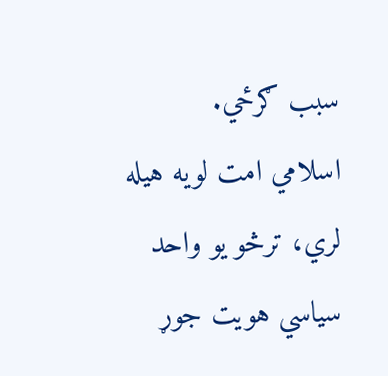سبب ګرځي.
اسلامي امت لویه هیله لري، ترڅو یو واحد سیاسي هویت جوړ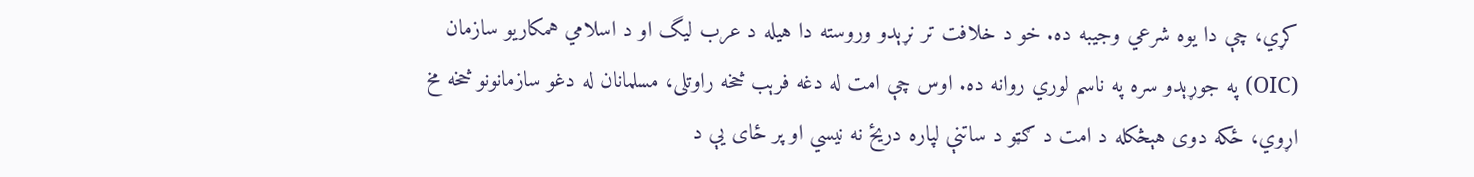کړي، چې دا یوه شرعي وجیبه ده. خو د خلافت تر نړېدو وروسته دا هیله د عرب لیگ او د اسلامي همکاریو سازمان (OIC) په جوړېدو سره په ناسم لوري روانه ده. اوس چې امت له دغه فرېب څخه راوتلی، مسلمانان له دغو سازمانونو څخه مخ اړوي، ځکه دوی هېڅکله د امت د ګټو د ساتنې لپاره دریځ نه نیسي او پر ځای یې د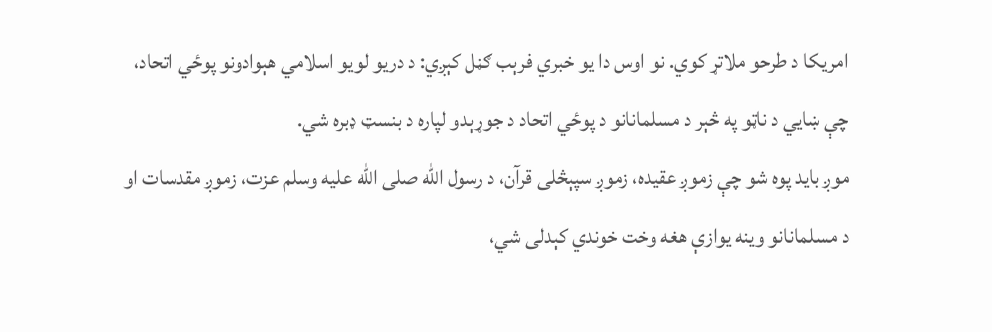امریکا د طرحو ملاتړ کوي. نو اوس دا یو خبري فرېب ګڼل کېږي: د دریو لویو اسلامي هېوادونو پوځي اتحاد، چې ښايي د ناټو په څېر د مسلمانانو د پوځي اتحاد د جوړېدو لپاره د بنسټ ډبره شي.
موږ باید پوه شو چې زموږ عقیده، زموږ سپېڅلی قرآن، د رسول الله صلی الله علیه وسلم عزت، زموږ مقدسات او د مسلمانانو وینه یوازې هغه وخت خوندي کېدلی شي،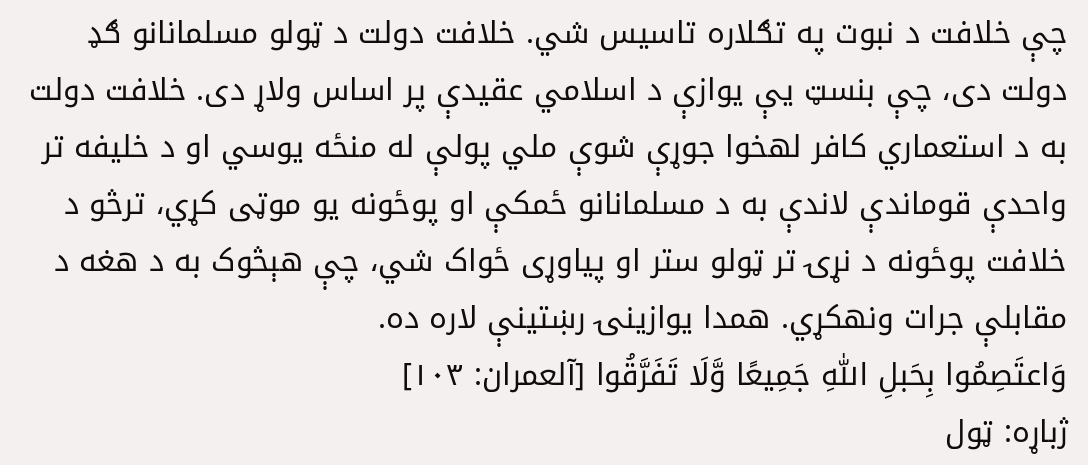چې خلافت د نبوت په تګلاره تاسیس شي. خلافت دولت د ټولو مسلمانانو ګډ دولت دی، چې بنسټ یې یوازې د اسلامي عقیدې پر اساس ولاړ دی. خلافت دولت به د استعماري کافر لهخوا جوړې شوې ملي پولې له منځه یوسي او د خلیفه تر واحدې قوماندې لاندې به د مسلمانانو ځمکې او پوځونه یو موټی کړي، ترڅو د خلافت پوځونه د نړۍ تر ټولو ستر او پیاوړی ځواک شي، چې هېڅوک به د هغه د مقابلې جرات ونهکړي. همدا یوازینۍ رښتینې لاره ده.
وَاعتَصِمُوا بِحَبلِ اللّٰهِ جَمِيعًا وَّلَا تَفَرَّقُوا [آلعمران: ۱۰۳]
ژباړه: ټول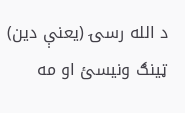د الله رسۍ (یعنې دین) ټینګ ونیسئ او مه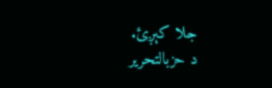جلا کېږئ.
د حزبالتحریر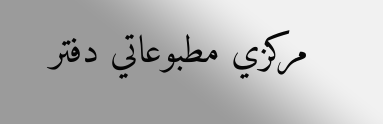مرکزي مطبوعاتي دفتر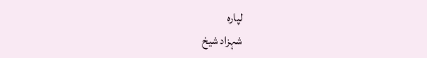لپاره
شہزاد شیخ